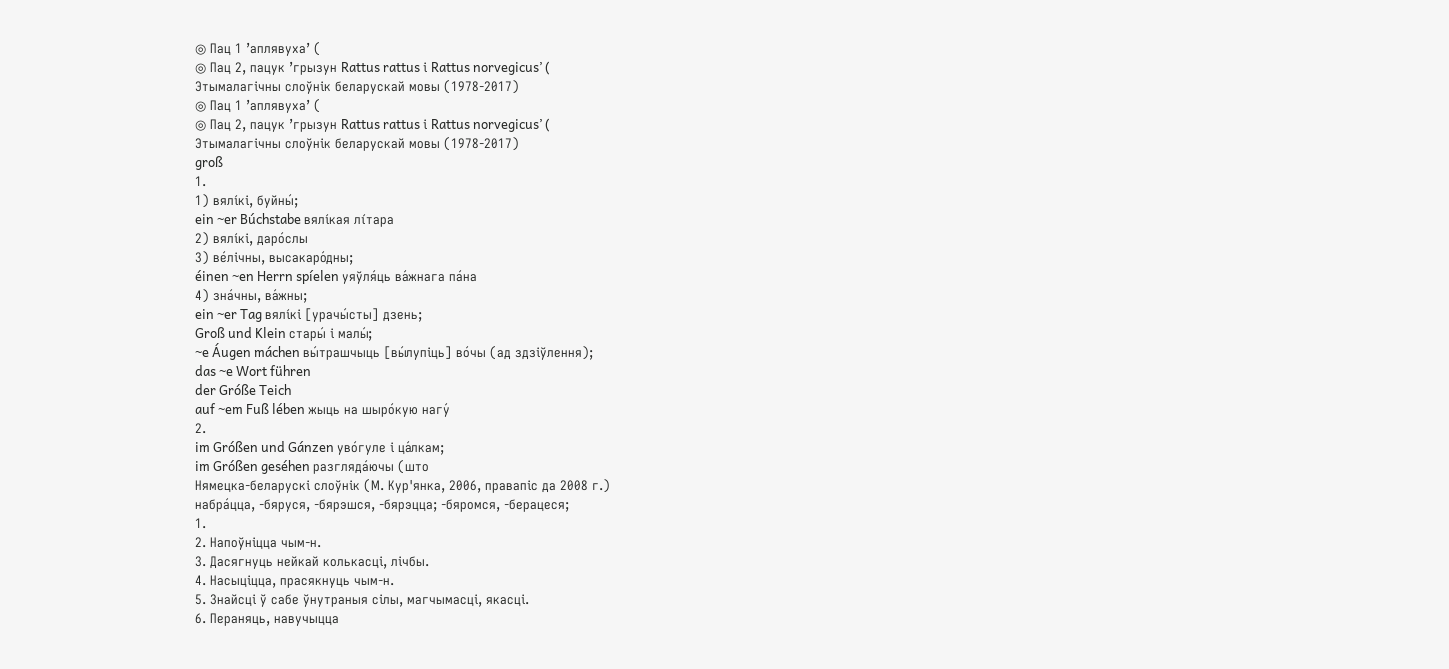◎ Пац 1 ’аплявуха’ (
◎ Пац 2, пацук ’грызун Rattus rattus і Rattus norvegicus’ (
Этымалагічны слоўнік беларускай мовы (1978-2017)
◎ Пац 1 ’аплявуха’ (
◎ Пац 2, пацук ’грызун Rattus rattus і Rattus norvegicus’ (
Этымалагічны слоўнік беларускай мовы (1978-2017)
groß
1.
1) вялі́кі, буйны́;
ein ~er Búchstabe вялі́кая лі́тара
2) вялі́кі, даро́слы
3) ве́лічны, высакаро́дны;
éinen ~en Herrn spíelen уяўля́ць ва́жнага па́на
4) зна́чны, ва́жны;
ein ~er Tag вялі́кі [урачы́сты] дзень;
Groß und Klein стары́ і малы́;
~e Áugen máchen вы́трашчыць [вы́лупіць] во́чы (ад здзіўлення);
das ~e Wort führen
der Gróße Teich
auf ~em Fuß lében жыць на шыро́кую нагу́
2.
im Gróßen und Gánzen уво́гуле і ца́лкам;
im Gróßen geséhen разгляда́ючы (што
Нямецка-беларускі слоўнік (М. Кур'янка, 2006, правапіс да 2008 г.)
набра́цца, ‑бяруся, ‑бярэшся, ‑бярэцца; ‑бяромся, ‑берацеся;
1.
2. Напоўніцца чым‑н.
3. Дасягнуць нейкай колькасці, лічбы.
4. Насыціцца, прасякнуць чым‑н.
5. Знайсці ў сабе ўнутраныя сілы, магчымасці, якасці.
6. Пераняць, навучыцца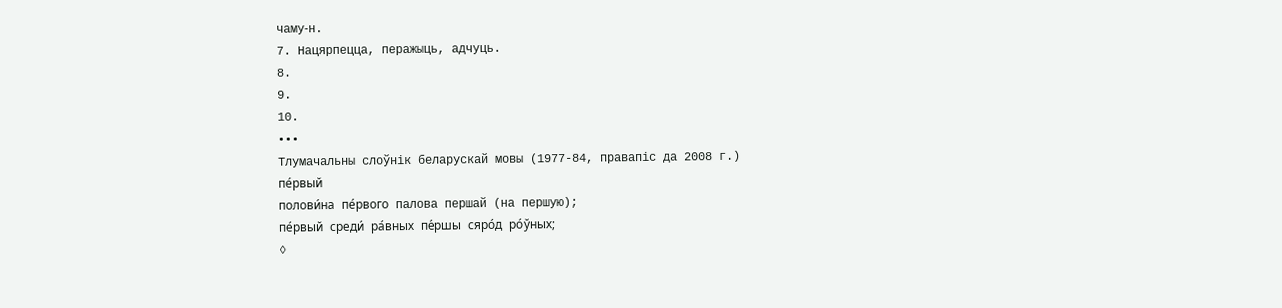чаму‑н.
7. Нацярпецца, перажыць, адчуць.
8.
9.
10.
•••
Тлумачальны слоўнік беларускай мовы (1977-84, правапіс да 2008 г.)
пе́рвый
полови́на пе́рвого палова першай (на першую);
пе́рвый среди́ ра́вных пе́ршы сяро́д ро́ўных;
◊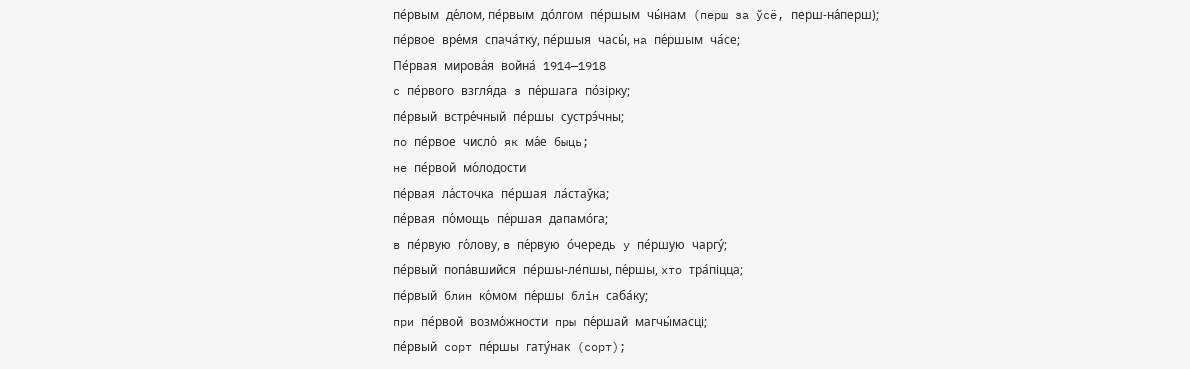пе́рвым де́лом, пе́рвым до́лгом пе́ршым чы́нам (перш за ўсё, перш-на́перш);
пе́рвое вре́мя спача́тку, пе́ршыя часы́, на пе́ршым ча́се;
Пе́рвая мирова́я война́ 1914—1918
с пе́рвого взгля́да з пе́ршага по́зірку;
пе́рвый встре́чный пе́ршы сустрэ́чны;
по пе́рвое число́ як ма́е быць;
не пе́рвой мо́лодости
пе́рвая ла́сточка пе́ршая ла́стаўка;
пе́рвая по́мощь пе́ршая дапамо́га;
в пе́рвую го́лову, в пе́рвую о́чередь у пе́ршую чаргу́;
пе́рвый попа́вшийся пе́ршы-ле́пшы, пе́ршы, хто тра́піцца;
пе́рвый блин ко́мом пе́ршы блін саба́ку;
при пе́рвой возмо́жности пры пе́ршай магчы́масці;
пе́рвый сорт пе́ршы гату́нак (сорт);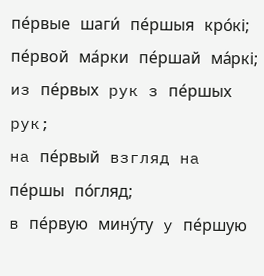пе́рвые шаги́ пе́ршыя кро́кі;
пе́рвой ма́рки пе́ршай ма́ркі;
из пе́рвых рук з пе́ршых рук;
на пе́рвый взгляд на пе́ршы по́гляд;
в пе́рвую мину́ту у пе́ршую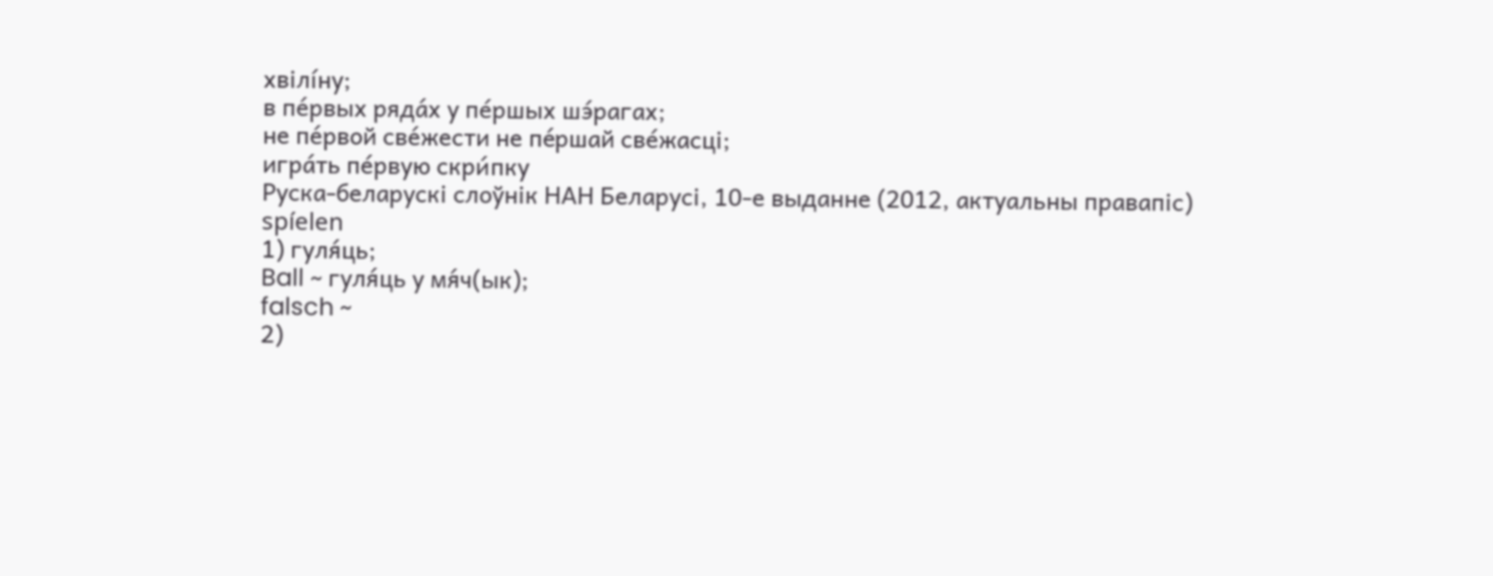хвілі́ну;
в пе́рвых ряда́х у пе́ршых шэ́рагах;
не пе́рвой све́жести не пе́ршай све́жасці;
игра́ть пе́рвую скри́пку
Руска-беларускі слоўнік НАН Беларусі, 10-е выданне (2012, актуальны правапіс)
spíelen
1) гуля́ць;
Ball ~ гуля́ць у мя́ч(ык);
falsch ~
2)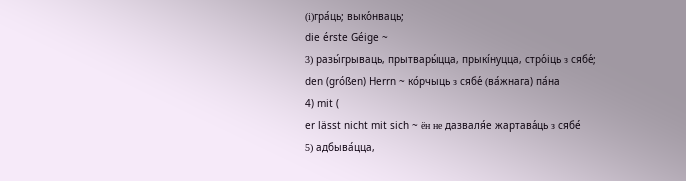(і)гра́ць; выко́нваць;
die érste Géige ~
3) разы́грываць, прытвары́цца, прыкі́нуцца, стро́іць з сябе́;
den (gróßen) Herrn ~ ко́рчыць з сябе́ (ва́жнага) па́на
4) mit (
er lässt nicht mit sich ~ ён не дазваля́е жартава́ць з сябе́
5) адбыва́цца,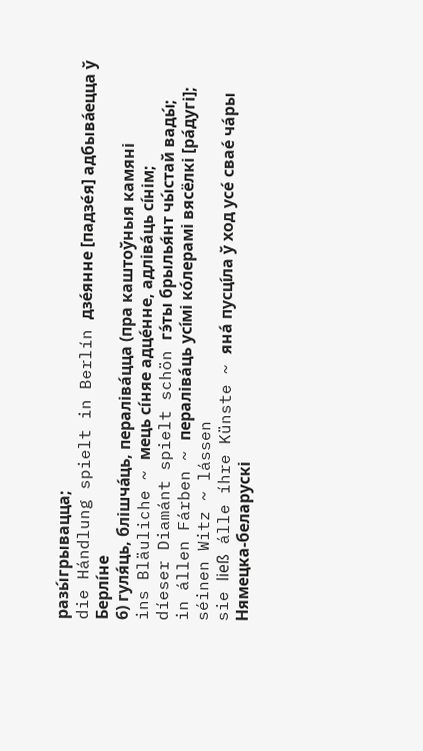разы́грывацца;
die Hándlung spielt in Berlín дзе́янне [падзе́я] адбыва́ецца ў Берлі́не
6) гуля́ць, блішча́ць, пераліва́цца (пра каштоўныя камяні
ins Bläuliche ~ мець сі́няе адце́нне, адліва́ць сі́нім;
díeser Diamánt spielt schön гэ́ты брылья́нт чы́стай вады́;
in állen Fárben ~ пераліва́ць усі́мі ко́лерамі вясёлкі [ра́дугі];
séinen Witz ~ lássen
sie ließ álle íhre Künste ~ яна́ пусці́ла ў ход усе́ свае́ ча́ры
Нямецка-беларускі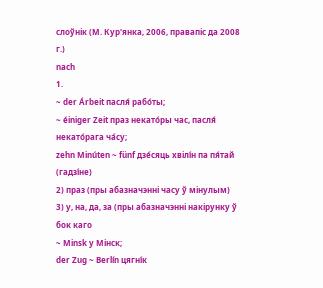слоўнік (М. Кур'янка, 2006, правапіс да 2008 г.)
nach
1.
~ der Árbeit пасля́ рабо́ты;
~ éiniger Zeit праз некато́ры час, пасля́ некато́рага ча́су;
zehn Minúten ~ fünf дзе́сяць хвілі́н па пя́тай (гадзі́не)
2) праз (пры абазначэнні часу ў мінулым)
3) у, на, да, за (пры абазначэнні накірунку ў бок каго
~ Minsk у Мінск;
der Zug ~ Berlín цягні́к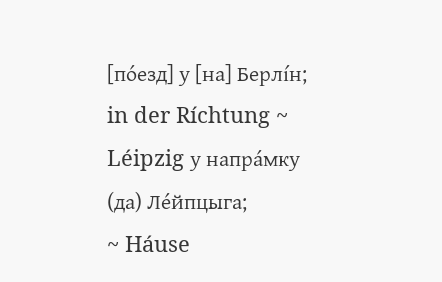[по́езд] у [на] Берлі́н;
in der Ríchtung ~ Léipzig у напра́мку (да) Ле́йпцыга;
~ Háuse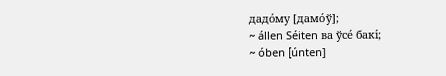дадо́му [дамо́ў];
~ állen Séiten ва ўсе́ бакі́;
~ óben [únten]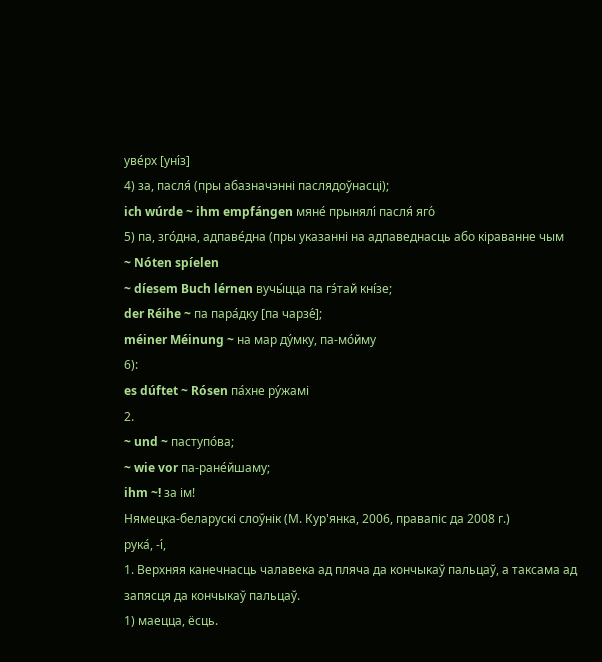уве́рх [уні́з]
4) за, пасля́ (пры абазначэнні паслядоўнасці);
ich wúrde ~ ihm empfángen мяне́ прынялі́ пасля́ яго́
5) па, зго́дна, адпаве́дна (пры указанні на адпаведнасць або кіраванне чым
~ Nóten spíelen
~ díesem Buch lérnen вучы́цца па гэ́тай кні́зе;
der Réihe ~ па пара́дку [па чарзе́];
méiner Méinung ~ на мар ду́мку, па-мо́йму
6):
es dúftet ~ Rósen па́хне ру́жамі
2.
~ und ~ паступо́ва;
~ wie vor па-ране́йшаму;
ihm ~! за ім!
Нямецка-беларускі слоўнік (М. Кур'янка, 2006, правапіс да 2008 г.)
рука́, -і́,
1. Верхняя канечнасць чалавека ад пляча да кончыкаў пальцаў, а таксама ад запясця да кончыкаў пальцаў.
1) маецца, ёсць.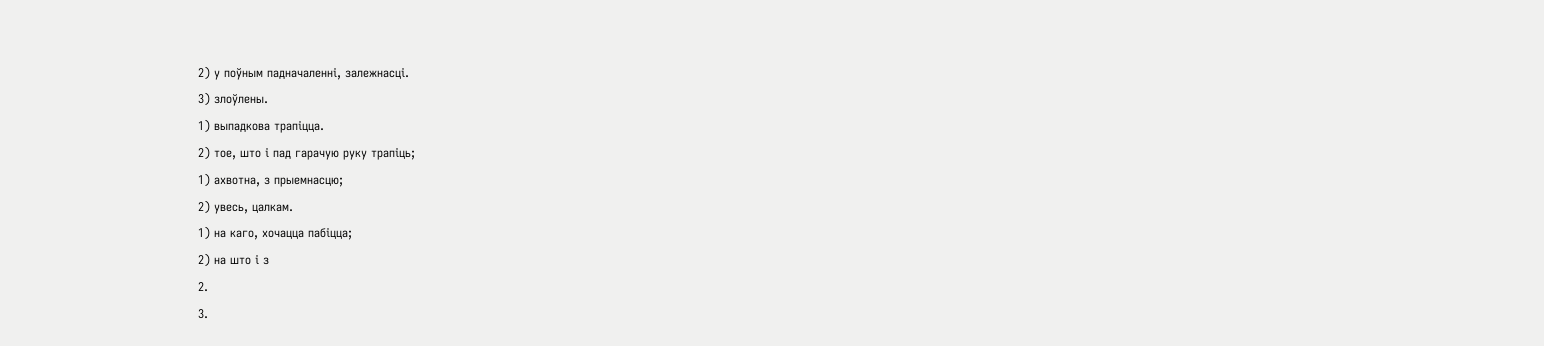2) у поўным падначаленні, залежнасці.
3) злоўлены.
1) выпадкова трапіцца.
2) тое, што і пад гарачую руку трапіць;
1) ахвотна, з прыемнасцю;
2) увесь, цалкам.
1) на каго, хочацца пабіцца;
2) на што і з
2.
3.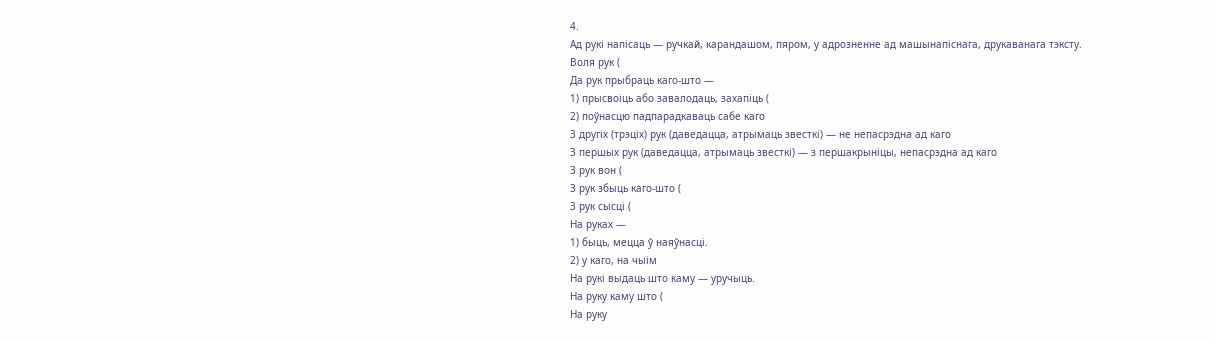4.
Ад рукі напісаць — ручкай, карандашом, пяром, у адрозненне ад машынапіснага, друкаванага тэксту.
Воля рук (
Да рук прыбраць каго-што —
1) прысвоіць або завалодаць, захапіць (
2) поўнасцю падпарадкаваць сабе каго
З другіх (трэціх) рук (даведацца, атрымаць звесткі) — не непасрэдна ад каго
З першых рук (даведацца, атрымаць звесткі) — з першакрыніцы, непасрэдна ад каго
З рук вон (
З рук збыць каго-што (
З рук сысці (
На руках —
1) быць, мецца ў наяўнасці.
2) у каго, на чыім
На рукі выдаць што каму — уручыць.
На руку каму што (
На руку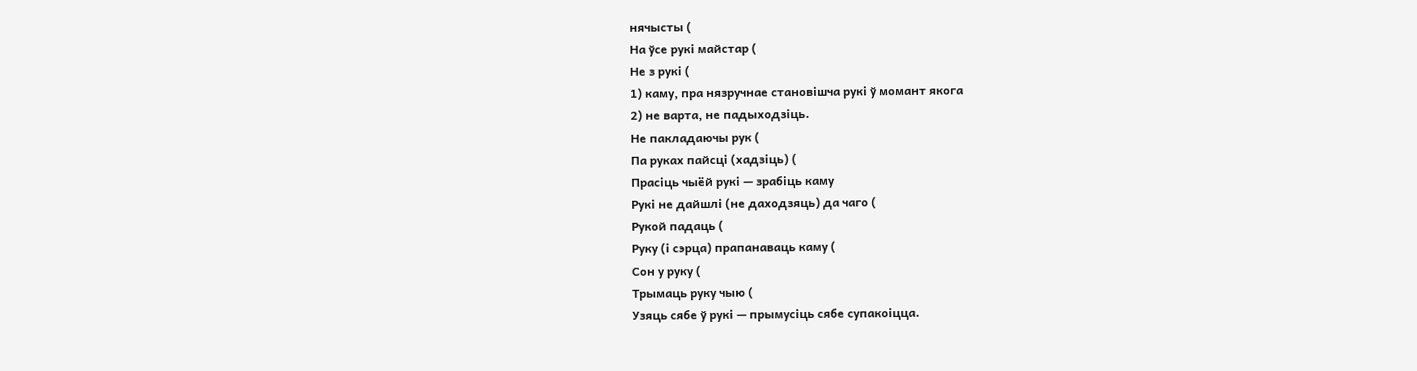нячысты (
На ўсе рукі майстар (
Не з рукі (
1) каму, пра нязручнае становішча рукі ў момант якога
2) не варта, не падыходзіць.
Не пакладаючы рук (
Па руках пайсці (хадзіць) (
Прасіць чыёй рукі — зрабіць каму
Рукі не дайшлі (не даходзяць) да чаго (
Рукой падаць (
Руку (і сэрца) прапанаваць каму (
Сон у руку (
Трымаць руку чыю (
Узяць сябе ў рукі — прымусіць сябе супакоіцца.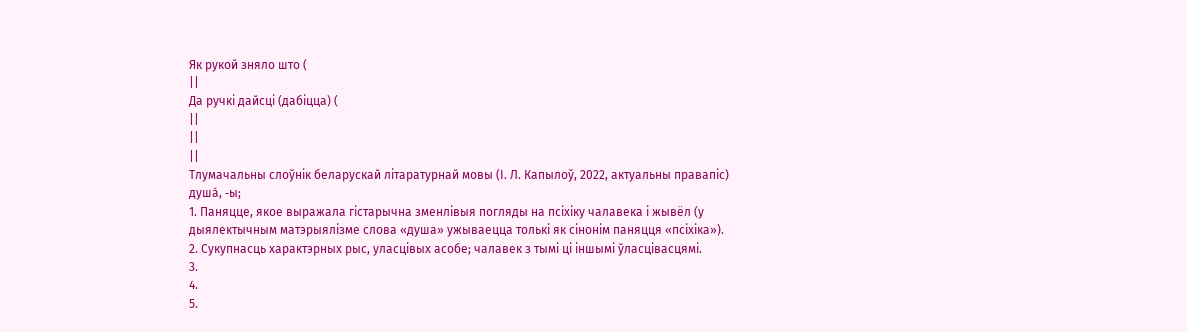Як рукой зняло што (
||
Да ручкі дайсці (дабіцца) (
||
||
||
Тлумачальны слоўнік беларускай літаратурнай мовы (І. Л. Капылоў, 2022, актуальны правапіс)
душа́, ‑ы;
1. Паняцце, якое выражала гістарычна зменлівыя погляды на псіхіку чалавека і жывёл (у дыялектычным матэрыялізме слова «душа» ужываецца толькі як сінонім паняцця «псіхіка»).
2. Сукупнасць характэрных рыс, уласцівых асобе; чалавек з тымі ці іншымі ўласцівасцямі.
3.
4.
5.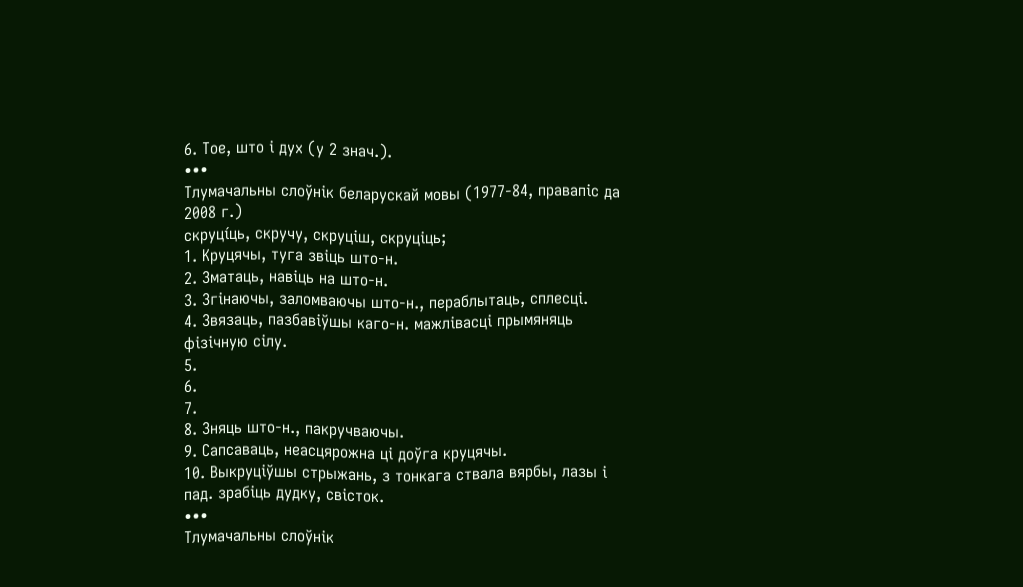6. Тое, што і дух (у 2 знач.).
•••
Тлумачальны слоўнік беларускай мовы (1977-84, правапіс да 2008 г.)
скруці́ць, скручу, скруціш, скруціць;
1. Круцячы, туга звіць што‑н.
2. Зматаць, навіць на што‑н.
3. Згінаючы, заломваючы што‑н., пераблытаць, сплесці.
4. Звязаць, пазбавіўшы каго‑н. мажлівасці прымяняць фізічную сілу.
5.
6.
7.
8. Зняць што‑н., пакручваючы.
9. Сапсаваць, неасцярожна ці доўга круцячы.
10. Выкруціўшы стрыжань, з тонкага ствала вярбы, лазы і пад. зрабіць дудку, свісток.
•••
Тлумачальны слоўнік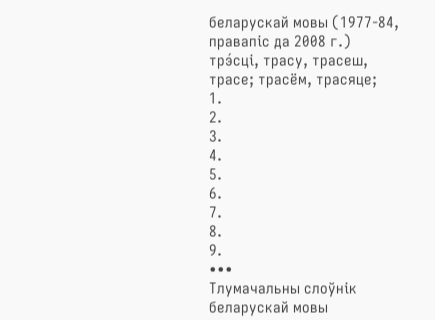беларускай мовы (1977-84, правапіс да 2008 г.)
трэ́сці, трасу, трасеш, трасе; трасём, трасяце;
1.
2.
3.
4.
5.
6.
7.
8.
9.
•••
Тлумачальны слоўнік беларускай мовы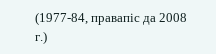(1977-84, правапіс да 2008 г.)